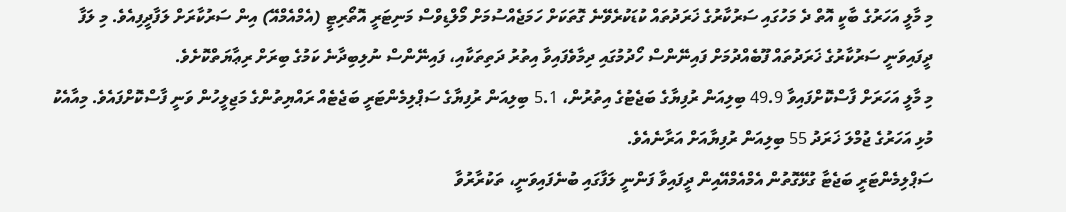މި މާލީ އަހަރުގެ ބާކީ އޮތް ދެ މަހުގައި ސަރުކާރުގެ ޚަރަދުތައް ކުޑަކުރެވޭނެ ގޮތަކަށް ހަމަޖެއްސުމަށް މޯލްޑިވްސް މަނިޓަރީ އޮތޯރިޓީ (އެމްއެމްއޭ) އިން ސަރުކާރަށް ލަފާދީފިއެވެ. މި ލަފާ ދީފައިވަނީ ސަރުކާރުގެ ޚަރަދުތައް ފޫބެއްދުމަށް ފައިނޭންސް ހޯދުމުގައި ދިމާވެފައިވާ އިތުރު ދަތިތަކާއި، ފައިނޭންސް ނުލިބިދާނެ ކަމުގެ ބިރަށް ރިޢާޔަތްކޮށެވެ.
މި މާލީ އަހަރަށް ފާސްކޮށްފައިވާ 49.9 ބިލިއަން ރުފިޔާގެ ބަޖެޓުގެ އިތުރުން، 5.1 ބިލިއަން ރުފިޔާގެ ސަޕްލިމެންޓަރީ ބަޖެޓެއް ރައްޔިތުންގެ މަޖިލީހުން ވަނީ ފާސްކޮށްފައެވެ. މިއާއެކު މުޅި އަހަރުގެ ޖުމްލަ ޚަރަދު 55 ބިލިއަން ރުފިޔާއަށް އަރާނެއެވެ.
ސަޕްލިމެންޓަރީ ބަޖެޓާ ގުޅޭގޮތުން އެމްއެމްއޭއިން ދީފައިވާ ފަންނީ ލަފާގައި ބުނެފައިވަނީ، ތަކުރާރުވާ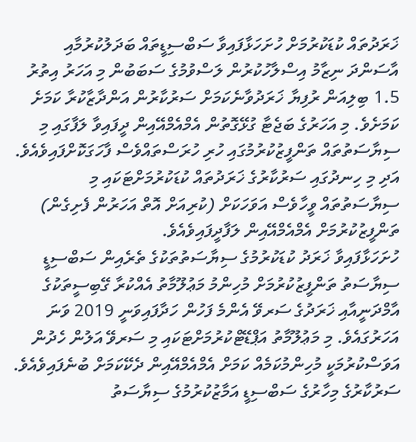ޚަރަދުތައް ކުޑަކުރުމަށް ހުށަހަޅާފައިވާ ސަބްސިޑީތައް ބަދަލުކުރުމާއި އާސަންދަ ނިޒާމު އިސްލާހުކުރުން ލަސްވުމުގެ ސަބަބުން މި އަހަރު އިތުރު 1.5 ބިލިއަން ރުފިޔާ ޚަރަދުވާނެކަމަށް ސަރުކާރުން އަންދާޒާކުރާ ކަމަށެ ކަމަށެވެ. މި އަހަރުގެ ބަޖެޓާ ގުޅޭގޮތުން އެމްއެމްއޭއިން ދީފައިވާ ލަފާގައި މި ސިޔާސަތުތައް ތަންފީޒުކުރުމުގައި ހުރި ހުރަސްތައްވެސް ފާހަގަކޮށްފައިވެއެވެ.
އަދި މި ހިނދުގައި ސަރުކާރުގެ ޚަރަދުތައް ކުޑަކުރުމަށްޓަކައި މި ސިޔާސަތުތައް ވީހާވެސް އަވަހަކަށް (ކުރިއަށް އޮތް އަހަރުން ފެށިގެން) ތަންފީޒުކުރުމަށް އެމްއެމްއޭއިން ލަފާދީފައިވެއެވެ.
ހުށަހަޅާފައިވާ ޚަރަދު ކުޑަކުރުމުގެ ސިޔާސަތުތަކުގެ ތެރެއިން ސަބްސިޑީ ސިޔާސަތު ތަންފީޒުކުރުމަށް މުހިންމު މަޢުލޫމާތު އެއްކުރާ ގޭބިސީތަކުގެ އާމްދަނީއާއި ޚަރަދުގެ ސަރވޭ އެންމެ ފަހުން ހަދާފައިވަނީ 2019 ވަނަ އަހަރުގައެވެ. މި މަޢުލޫމާތު އަޕްޑޭޓްކުރުމަށްޓަކައި މި ސަރވޭ އަލުން ހެދުން އަވަސްކުރުމަކީ މުހިންމުކަމެއް ކަމަށް އެމްއެމްއޭއިން ދެކޭކަމަށް ބުނެފައިވެއެވެ.
ސަރުކާރުގެ މިހާރުގެ ސަބްސިޑީ އަމާޒުކުރުމުގެ ސިޔާސަތު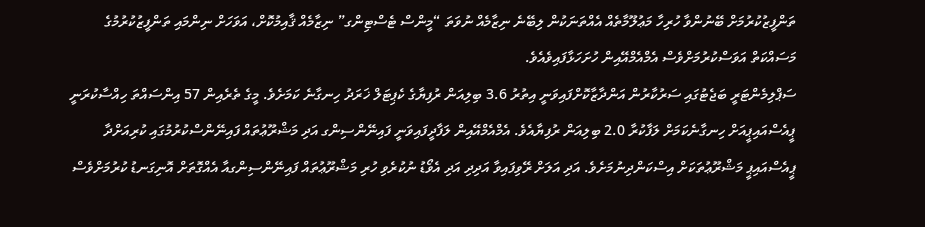ތަންފީޒުކުރުމަށް ބޭނުންވާ ހުރިހާ މަޢުލޫމާތެއް އެއްތަނަކުން ލިބޭނެ ނިޒާމެއް ނުވަތަ “މީންސް ޓެސްޓިންގ” ނިޒާމެއް ޤާއިމުކޮށް، އަވަހަށް ނިންމައި ތަންފީޒުކުރުމުގެ މަސައްކަތް އަވަސްކުރުމަށްވެސް އެމްއެމްއޭއިން ހުށަހަޅާފައިވެއެވެ.
ސަޕްލިމެންޓަރީ ބަޖެޓުގައި ސަރުކާރުން އަންދާޒާކޮށްފައިވަނީ އިތުރު 3.6 ބިލިއަން ރުފިޔާގެ ކެޕިޓަލް ޚަރަދު ހިނގާނެ ކަމަށެވެ. މީގެ ތެރެއިން 57 އިންސައްތަ ހިއްސާކުރަނީ ޕީއެސްއައިޕީއަށް ހިނގާނެކަމަށް ލަފާކުރާ 2.0 ބިލިއަން ރުފިޔާއެވެ. އެމްއެމްއޭއިން ލަފާދީފައިވަނީ ފައިނޭންސިންގ އަދި މަޝްރޫޢުތައް ފައިނޭންސްކުރުމުގައި ކުރިއަށްދާ ޕީއެސްއައިޕީ މަޝްރޫޢުތަކަށް އިސްކަންދިނުމަށެވެ. އަދި އަލަށް ރޭވިފައިވާ އަދިދި އަދި އެވޯޑު ނުކުރެވި ހުރި މަޝްރޫޢުތައް ފައިނޭންސިންގއާ އެއްގޮތަށް އޮނިގަނޑު ކުރުމަށްވެސް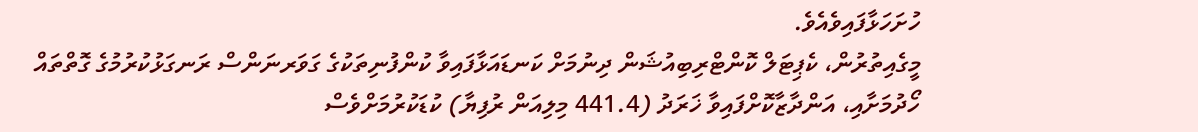ހުށަހަޅާފައިވެއެވެ.
މީގެއިތުރުން، ކެޕިޓަލް ކޮންޓްރިބިއުޝަން ދިނުމަށް ކަނޑައަޅާފައިވާ ކުންފުނިތަކުގެ ގަވަރނަންސް ރަނގަޅުކުރުމުގެ ގޮތްތައް ހޯދުމަށާއި، އަންދާޒާކޮށްފައިވާ ޚަރަދު (441.4 މިލިއަން ރުފިޔާ) ކުޑަކުރުމަށްވެސް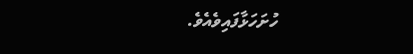ހުށަހަޅާފައިވެއެވެ.